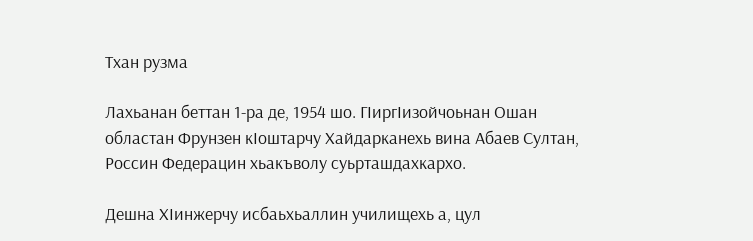Тхан рузма

Лахьанан беттан 1-ра де, 1954 шо. ГIиргIизойчоьнан Ошан областан Фрунзен кIоштарчу Хайдарканехь вина Абаев Султан, Россин Федерацин хьакъволу суьрташдахкархо.

Дешна ХIинжерчу исбаьхьаллин училищехь а, цул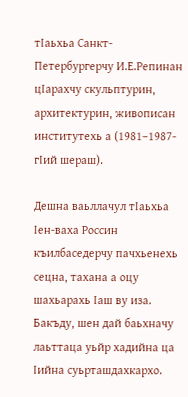тIаьхьа Санкт-Петербургерчу И.Е.Репинан цIарахчу скульптурин, архитектурин, живописан институтехь а (1981–1987-гIий шераш).

Дешна ваьллачул тIаьхьа Iен-ваха Россин къилбаседерчу пачхьенехь сецна, тахана а оцу шахьарахь Iаш ву иза. Бакъду, шен дай баьхначу лаьттаца уьйр хадийна ца Iийна суьрташдахкархо.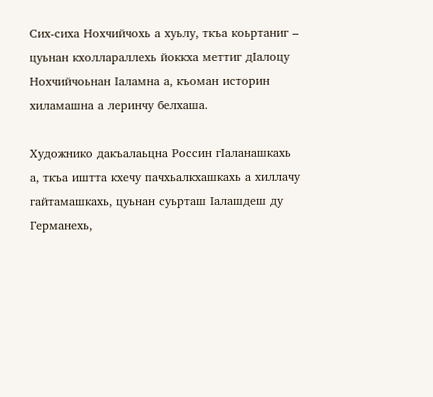Сих-сиха Нохчийчохь а хуьлу, ткъа коьртаниг – цуьнан кхоллараллехь йоккха меттиг дIалоцу Нохчийчоьнан Iаламна а, къоман историн хиламашна а леринчу белхаша.

Художнико дакъалаьцна Россин гIаланашкахь а, ткъа иштта кхечу пачхьалкхашкахь а хиллачу гайтамашкахь, цуьнан суьрташ Iалашдеш ду Германехь,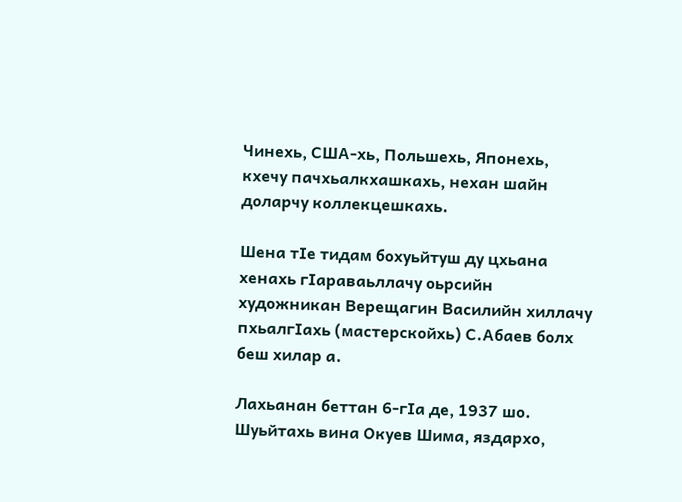Чинехь, США-хь, Польшехь, Японехь, кхечу пачхьалкхашкахь, нехан шайн доларчу коллекцешкахь.

Шена тIе тидам бохуьйтуш ду цхьана хенахь гIараваьллачу оьрсийн художникан Верещагин Василийн хиллачу пхьалгIахь (мастерскойхь) С.Абаев болх беш хилар а.

Лахьанан беттан 6-гIа де, 1937 шо. Шуьйтахь вина Окуев Шима, яздархо,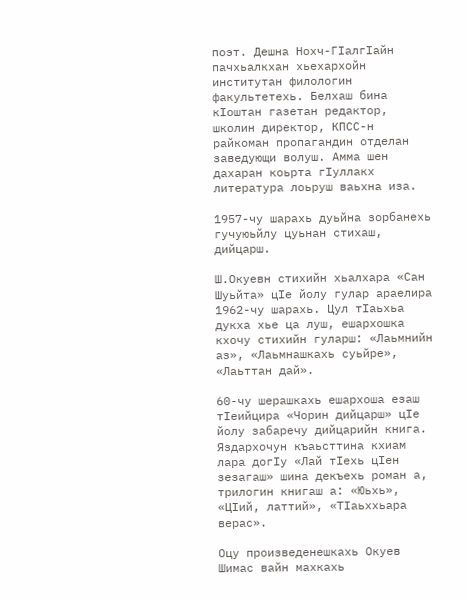поэт. Дешна Нохч-ГІалгІайн пачхьалкхан хьехархойн институтан филологин факультетехь. Белхаш бина кIоштан газетан редактор, школин директор, КПСС-н райкоман пропагандин отделан заведующи волуш. Амма шен дахаран коьрта гІуллакх литература лоьруш ваьхна иза.

1957-чу шарахь дуьйна зорбанехь гучуюьйлу цуьнан стихаш, дийцарш.

Ш.Окуевн стихийн хьалхара «Сан Шуьйта» цІе йолу гулар араелира 1962-чу шарахь. Цул тІаьхьа дукха хье ца луш, ешархошка кхочу стихийн гуларш: «Лаьмнийн аз», «Лаьмнашкахь суьйре», «Лаьттан дай».

60-чу шерашкахь ешархоша езаш тІеийцира «Чорин дийцарш» цІе йолу забаречу дийцарийн книга. Яздархочун къаьсттина кхиам лара догІу «Лай тІехь цІен зезагаш» шина декъехь роман а, трилогин книгаш а: «Юьхь», «ЦІий, латтий», «ТІаьххьара верас».

Оцу произведенешкахь Окуев Шимас вайн махкахь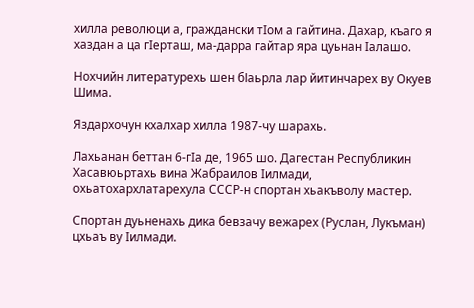хилла революци а, граждански тIом а гайтина. Дахар, къаго я хаздан а ца гIерташ, ма-дарра гайтар яра цуьнан Iалашо.

Нохчийн литературехь шен бІаьрла лар йитинчарех ву Окуев Шима.

Яздархочун кхалхар хилла 1987-чу шарахь.

Лахьанан беттан 6-гIа де, 1965 шо. Дагестан Республикин Хасавюьртахь вина Жабраилов Iилмади, охьатохархлатарехула СССР-н спортан хьакъволу мастер.

Спортан дуьненахь дика бевзачу вежарех (Руслан, Лукъман) цхьаъ ву Iилмади.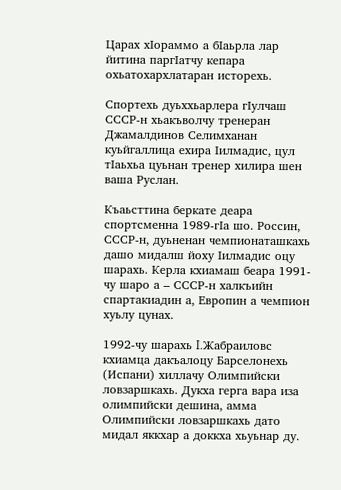Царах хIораммо а бIаьрла лар йитина паргIатчу кепара охьатохархлатаран исторехь.

Спортехь дуьххьарлера гIулчаш СССР-н хьакъволчу тренеран Джамалдинов Селимханан куьйгаллица ехира Iилмадис, цул тIаьхьа цуьнан тренер хилира шен ваша Руслан.

Къаьсттина беркате деара спортсменна 1989-гIа шо. Россин, СССР-н, дуьненан чемпионаташкахь дашо мидалш йоху Iилмадис оцу шарахь. Керла кхиамаш беара 1991-чу шаро а – СССР-н халкъийн спартакиадин а, Европин а чемпион хуьлу цунах.

1992-чу шарахь I.Жабраиловс кхиамца дакъалоцу Барселонехь (Испани) хиллачу Олимпийски ловзаршкахь. Дукха герга вара иза олимпийски дешина, амма Олимпийски ловзаршкахь дато мидал яккхар а доккха хьуьнар ду.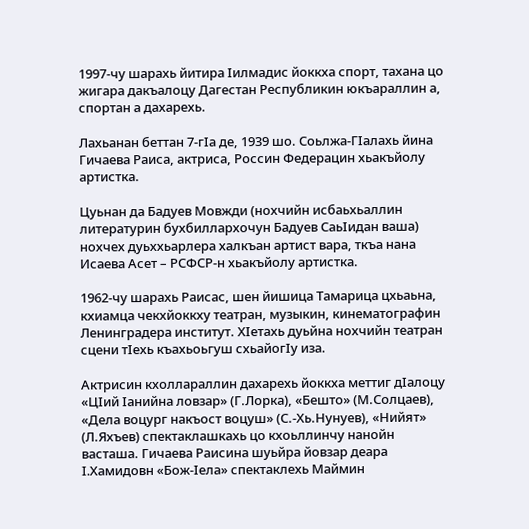1997-чу шарахь йитира Iилмадис йоккха спорт, тахана цо жигара дакъалоцу Дагестан Республикин юкъараллин а, спортан а дахарехь.

Лахьанан беттан 7-гIа де, 1939 шо. Соьлжа-ГIалахь йина Гичаева Раиса, актриса, Россин Федерацин хьакъйолу артистка.

Цуьнан да Бадуев Мовжди (нохчийн исбаьхьаллин литературин бухбиллархочун Бадуев СаьIидан ваша) нохчех дуьххьарлера халкъан артист вара, ткъа нана Исаева Асет – РСФСР-н хьакъйолу артистка.

1962-чу шарахь Раисас, шен йишица Тамарица цхьаьна, кхиамца чекхйоккху театран, музыкин, кинематографин Ленинградера институт. ХIетахь дуьйна нохчийн театран сцени тIехь къахьоьгуш схьайогIу иза.

Актрисин кхоллараллин дахарехь йоккха меттиг дIалоцу «ЦIий Iанийна ловзар» (Г.Лорка), «Бешто» (М.Солцаев), «Дела воцург накъост воцуш» (С.-Хь.Нунуев), «Нийят» (Л.Яхъев) спектаклашкахь цо кхоьллинчу нанойн васташа. Гичаева Раисина шуьйра йовзар деара I.Хамидовн «Бож-Iела» спектаклехь Маймин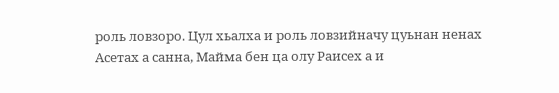роль ловзоро. Цул хьалха и роль ловзийначу цуьнан ненах Асетах а санна, Майма бен ца олу Раисех а и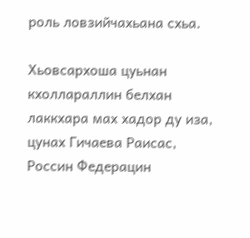роль ловзийчахьана схьа.

Хьовсархоша цуьнан кхоллараллин белхан лаккхара мах хадор ду иза, цунах Гичаева Раисас, Россин Федерацин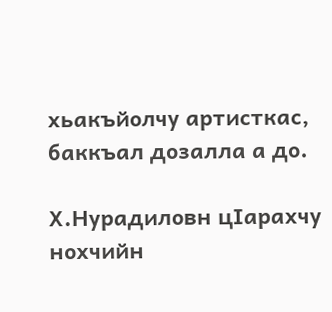хьакъйолчу артисткас, баккъал дозалла а до.

Х.Нурадиловн цIарахчу нохчийн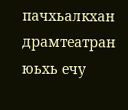пачхьалкхан драмтеатран юьхь ечу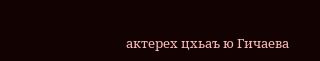актерех цхьаъ ю Гичаева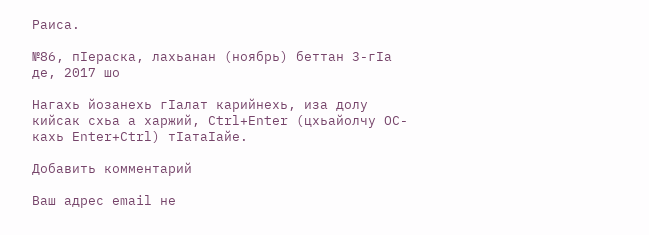Раиса.

№86, пIераска, лахьанан (ноябрь) беттан 3-гIа де, 2017 шо

Нагахь йозанехь гIалат карийнехь, иза долу кийсак схьа а харжий, Ctrl+Enter (цхьайолчу ОС-кахь Enter+Ctrl) тIатаIайе.

Добавить комментарий

Ваш адрес email не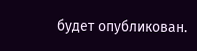будет опубликован.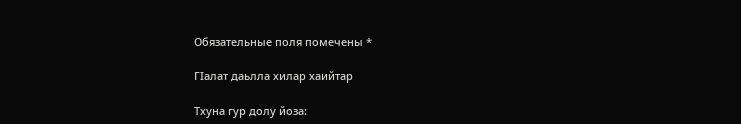Обязательные поля помечены *

ГIалат даьлла хилар хаийтар

Тхуна гур долу йоза: